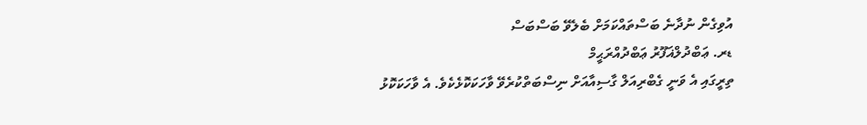އުވިގެން ނުދާނެ ބަސްތައްކަމަށް ބެލެވޭ ބަސްބަސް
ޑރ. ޢަބްދުލްޣަފޫރު ޢަބްދުއްރަޙީމް
ތިރީގައި އެ ވަނީ ގެބްރިއަލް ގާސިއާއަށް ނިސްބަތްކުރެވޭ ވާހަކަކޮޅެކެވެ. އެ ވާހަކަކޮޅު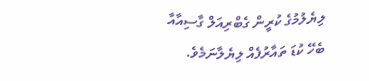ލިޔެލުމުގެ ކުރީން ގެބްރިއަލް ގާސިއާއާ ބެހޭ ކުޑަ ތައާރުފެއް ލިޔެލާނަމެވެ.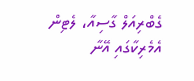ގެބްރިއަލް ގާސިއާ، ލެޓިން އެމެރިކާގައި އޭނާ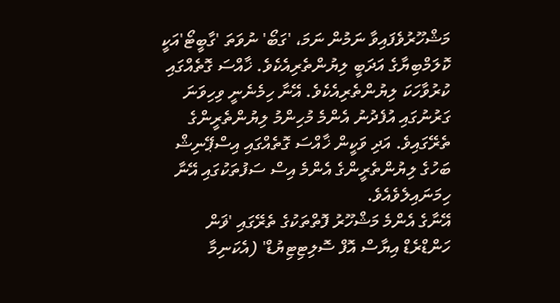މަޝްހޫރުވެފައިވާ ނަމުން ނަމަ، 'ގަބޯ' ނުވަތަ 'ގާބީޓޯ'އަކީ ކޮލަމްބިޔާގެ އަދަބީ ލިޔުންތެރިއެކެވެ. ޚާއްސަ ގޮތެއްގައި ކުރުވާހަކަ ލިޔުންތެރިއެކެވެ. އޭނާ ހިމެނެނީ ވިހިވަނަ ގަރުނުގައި އުފެދުނު އެންމެ މުހިންމު ލިޔުންތެރީންގެ ތެރޭގައިވެ. އަދި ވަކީން ޚާއްސަ ގޮތެއްގައި އިސްޕޭނިޝް ބަހުގެ ލިޔުންތެރީންގެ އެންމެ އިސް ސަފުތަކުގައި އޭނާ ހިމަނައިލެވެއެވެ.
އޭނާގެ އެންމެ މަޝްހޫރު ފޮތްތަކުގެ ތެރޭގައި 'ޥަން ހަންޑްރެޑް އިޔާސް އޮފް ސޮލިޓިޓިޔުޑް' (އެކަނިމާ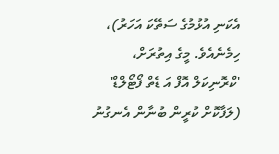އެކަނި އުޅުމުގެ ސަތޭކަ އަހަރު)، ހިމެނެއެވެ. މީގެ އިތުރަށް، 'ކްރޮނިކަލް އޮފް އަ ޑެތް ފޯޓޯލްޑް' (ލަފާކޮށް ކުރީން ބުނާން އެނގުނު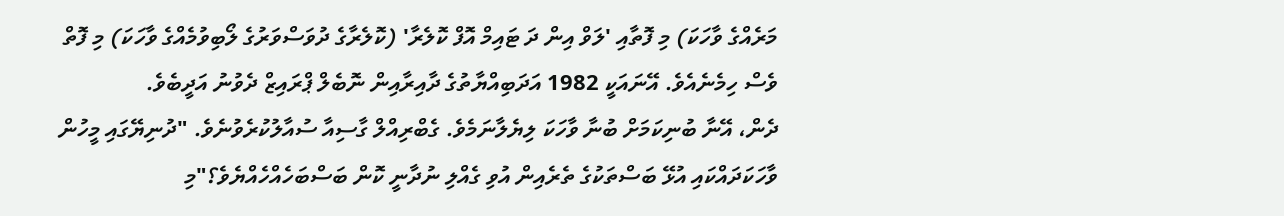މަރެއްގެ ވާހަކަ) މި ފޮތާއި 'ލަވް އިން ދަ ޓައިމް އޮފް ކޮލެރާ' (ކޮލެރާގެ ދުވަސްވަރުގެ ލޯބިވުމެއްގެ ވާހަކަ) މި ފޮތް ވެސް ހިމެނެއެވެ. އޭނައަކީ 1982 އަދަބިއްޔާތުގެ ދާއިރާއިން ނޮބެލް ޕްރައިޒް ދެވުނު އަދީބެވެ.
ދެން، އޭނާ ބުނިކަމަށް ބުނާ ވާހަކަ ލިޔެލާނަމެވެ. ގެބްރިއްލް ގާސިއާ ސުއާލުކުރެވުނެވެ. "ދުނިޔޭގައި މީހުން ވާހަކަދައްކައި އުޅޭ ބަސްތަކުގެ ތެރެއިން އުވި ގެއްލި ނުދާނީ ކޮން ބަސްބަހެއްހެއްޔެވެ؟"މި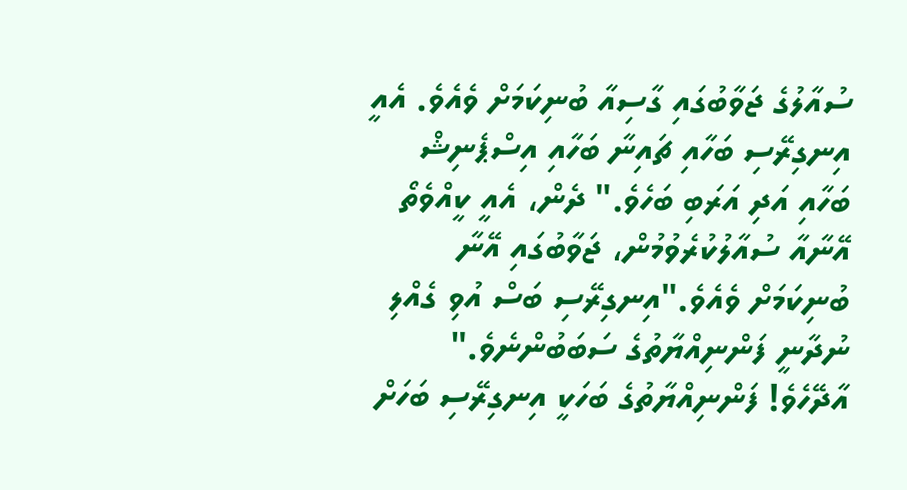ސުއާލުގެ ޖަވާބުގައި ގާސިއާ ބުނިކަމަށް ވެއެވެ. އެއީ އިނގިރޭސި ބަހާއި ޗައިނާ ބަހާއި އިސްޕެނިޝް ބަހާއި އަދި އަރަބި ބަހެވެ." ދެން، އެއީ ކީއްވެތޯ އޭނާއާ ސުއާލުކުރެވުމުން، ޖަވާބުގައި އޭނާ ބުނިކަމަށް ވެއެވެ."އިނގިރޭސި ބަސް އުވި ގެއްލި ނުދާނީ ފަންނިއްޔާތުގެ ސަބަބުންނެވެ."
އާދޭހެވެ! ފަންނިއްޔާތުގެ ބަހަކީ އިނގިރޭސި ބަހަށް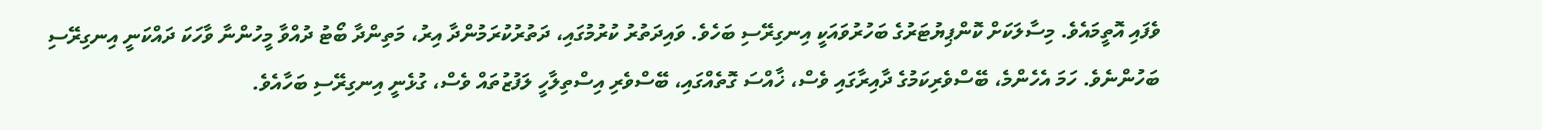ވެފައި އޮތީމައެވެ. މިސާލަކަށް ކޮންޕިޔުޓަރުގެ ބަހުރުވައަކީ އިނގިރޭސި ބަހެވެ. ވައިދަތުރު ކުރުމުގައި، ދަތުރުކުރަމުންދާ އިރު، މަތިންދާ ބޯޓު ދުއްވާ މީހުންނާ ވާހަކަ ދައްކަނީ އިނގިރޭސި ބަހުންނެވެ. ހަމަ އެހެންމެ، ބޭސްވެރިކަމުގެ ދާއިރާގައި ވެސް، ޚާއްސަ ގޮތެއްގައި، ބޭސްވެރި އިސްތިލާހީ ލަފުޒުތައް ވެސް، ގުޅެނީ އިނގިރޭސި ބަހާއެވެ.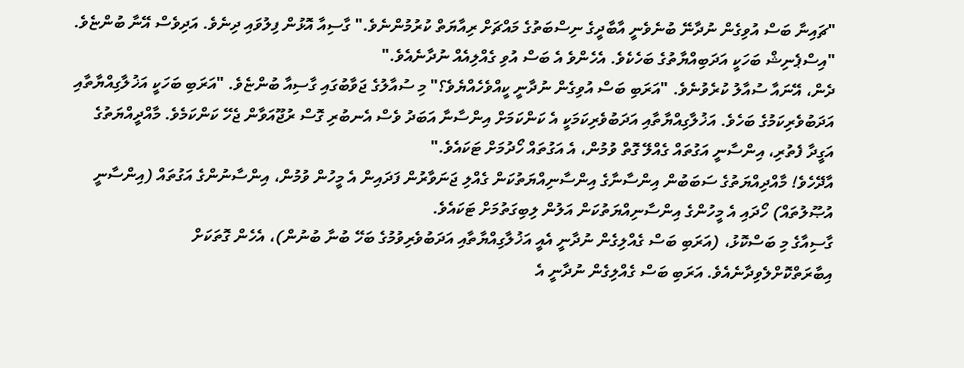"ޗައިނާ ބަސް އުވިގެން ނުދާނޭ ބުނެވެނީ އާބާދީގެ ނިސްބަތުގެ މައްޗަށް ރިއާޔަތް ކުރުމުންނެވެ." ގާސިއާ އޮޅުން ފިލުވައި ދިނެވެ. އަދިވެސް އޭނާ ބުންޏެވެ. "އިސްޕެނިޝް ބަހަކީ އަދަބިއްޔާތުގެ ބަހެކެވެ. އެހެންވެ އެ ބަސް އުވި ގެއްލިއެއް ނުދާނެއެވެ."
ދެން، އޭނައާ ސުއާލު ކުރެވުނެވެ. "އަރަބި ބަސް އުވިގެން ނުދާނީ ކީއްވެހެއްޔެވެ؟" މި ސުއާލުގެ ޖަވާބުގައި ގާސިއާ ބުންޏެވެ. "އަރަބި ބަހަކީ އަޚުލާގިއްޔާތާއި އަދަބުވެރިކަމުގެ ބަހެވެ. އަޚުލާގިއްޔާތާއި އަދަބުވެރިކަމަކީ އެ ކަންކަމަށް އިންސާނާ އަބަދު ވެސް އެނބުރި ގޮސް ރުޖޫއަވާން ޖެހޭ ކަންކަމެވެ. މާއްދީއްޔަތުގެ އަގީދާ ފެތުރި، އިންސާނީ އަގުތައް ގެއްލޭ ގޮތް ވުމުން، އެ އަގުތައް ހޯދުމަށް ޓަކައެވެ."
އާދޭހެވެ! މާއްދިއްޔަތުގެ ސަބަބުން އިންސާނާގެ އިންސާނިއްޔަތުކަން ގެއްލި ޖަނަވާރުން ފަދައިން އެ މީހުން ވުމުން، އިންސާނުންގެ އަގުތައް (އިންސާނީ އުޞޫލުތައް) ހޯދައި އެ މީހުންގެ އިންސާނިއްޔަތުކަން އަލުން ލިބިގަތުމަށް ޓަކައެވެ.
ގާސިއާގެ މި ބަސްކޮޅު، (އަރަބި ބަސް ގެއްލިގެން ނުދާނީ އެއީ އަޚުލާގިއްޔާތާއި އަދަބުވެރިވުމުގެ ބަހޭ ބުނާ ބުނުން)، އެހެން ގޮތަކަށް އިބާރަތްކޮށްލެވިދާނެއެވެ. އަރަބި ބަސް ގެއްލިގެން ނުދާނީ އެ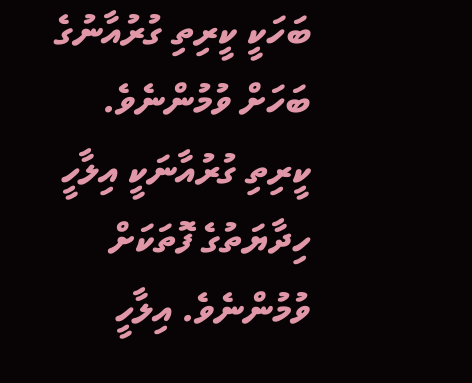ބަހަކީ ކީރިތި ގުރުއާނުގެ ބަހަށް ވުމުންނެވެ. ކީރިތި ގުރުއާނަކީ އިލާހީ ހިދާޔަތުގެ ފޮތަކަށް ވުމުންނެވެ. އިލާހީ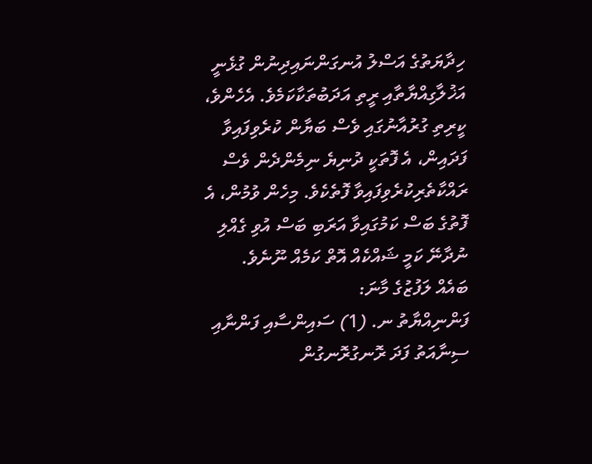ހިދާޔަތުގެ އަސްލު އުނގަންނައިދިނުން ގުޅެނީ އަޚުލާގިއްޔާތާއި ރީތި އަދަބުތަކާކަމެވެ. އެހެންވެ، ކީރިތި ގުރުއާނުގައި ވެސް ބަޔާން ކުރެވިފައިވާ ފަދައިން، އެ ފޮތަކީ ދުނިޔެ ނިމެންދެން ވެސް ރައްކާތެރިކުރެވިފައިވާ ފޮތެކެވެ. މިހެން ވުމުން، އެ ފޮތުގެ ބަސް ކަމުގައިވާ އަރަބި ބަސް އުވި ގެއްލި ނުދާނޭ ކަމީ ޝައްކެއް އޮތް ކަމެއް ނޫނެވެ.
ބައެއް ލަފުޒުގެ މާނަ:
ފަންނިއްޔާތު ނ. (1) ސައިންސާއި ފަންނާއި ސިނާއަތު ފަދަ ރޮނގުރޮނގުން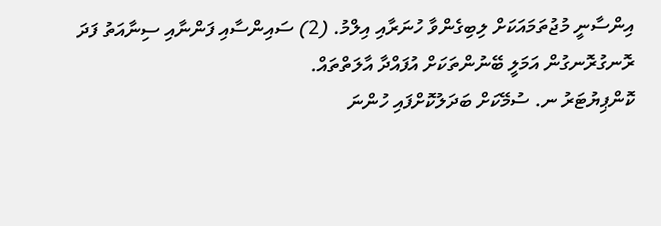އިންސާނީ މުޖުތަމައަކަށް ލިބިގެންވާ ހުނަރާއި އިލްމު. (2) ސައިންސާއި ފަންނާއި ސިނާއަތު ފަދަ ރޮނގުރޮނގުން އަމަލީ ބޭނުންތަކަށް އުފައްދާ އާލަތްތައް.
ކޮންޕިޔުޓަރު ނ. ސުމޭކަށް ބަދަލުކޮށްފައި ހުންނަ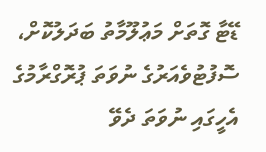ޑޭޓާ ގޮތަށް މަޢުލޫމާތު ބަދަލުކޮށް، ސޮފުޓުވެއަރުގެ ނުވަތަ ޕުރޮގްރާމުގެ އެހީގައި ނުވަތަ ދެވޭ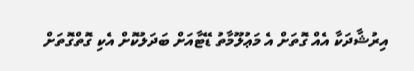އިރުޝާދަކާ އެއް ގޮތަށް އެ މަޢުލޫމާތު ޑޭޓާއަށް ބަދަލުކޮށް އެކި ގޮތްގޮތަށް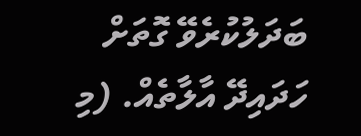ބަދަލުކުރެވޭ ގޮތަށް ހަދައިދޭ އާލާތެއް. (މި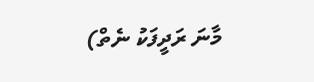މާނަ ރަދީފަކު ނެތް)